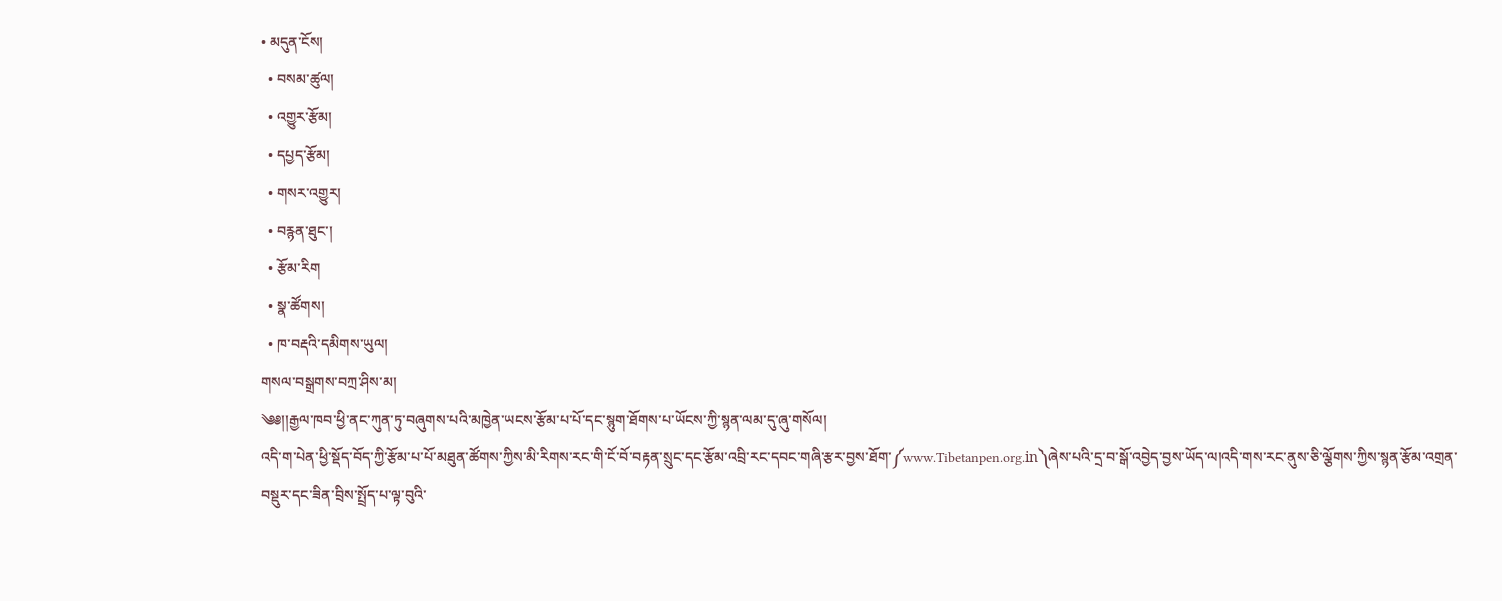• མདུན་ངོས།
  • བསམ་ཚུལ།
  • འགྱུར་རྩོམ།
  • དཔྱད་རྩོམ།
  • གསར་འགྱུར།
  • བརྙན་ཐུང་།
  • རྩོམ་རིག
  • སྣ་ཚོགས།
  • ཁ་བརྡའི་དམིགས་ཡུལ།
གསལ་བསྒྲགས་བཀྲ་ཤིས་མ།
༄༅།།རྒྱལ་ཁབ་ཕྱི་ནང་ཀུན་ཏུ་བཞུགས་པའི་མཁྱེན་ཡངས་རྩོམ་པ་པོ་དང་སྙུག་ཐོགས་པ་ཡོངས་ཀྱི་སྙན་ལམ་དུ་ཞུ་གསོལ།
འདི་ག་པེན་ཕྱི་སྡོད་བོད་ཀྱི་རྩོམ་པ་པོ་མཐུན་ཚོགས་ཀྱིས་མི་རིགས་རང་གི་ངོ་བོ་བརྟན་སྲུང་དང་རྩོམ་འབྲི་རང་དབང་གཞི་རྩར་བྱས་ཐོག་༼www.Tibetanpen.org.in༽ཞེས་པའི་དྲ་བ་སྒོ་འབྱེད་བྱས་ཡོད་ལ།འདི་གས་རང་ནུས་ཅི་ལྕོགས་ཀྱིས་སྙན་རྩོམ་འགྲན་བསྡུར་དང་ཟིན་བྲིས་སྤྲོད་པ་ལྟ་བུའི་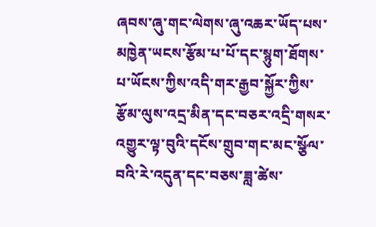ཞབས་ཞུ་གང་ལེགས་ཞུ་འཆར་ཡོད་པས་ མཁྱེན་ཡངས་རྩོམ་པ་པོ་དང་སྙུག་ཐོགས་པ་ཡོངས་ཀྱིས་འདི་གར་རྒྱབ་སྐྱོར་ཀྱིས་རྩོམ་ལུས་འདྲ་མིན་དང་བཅར་འདྲི་གསར་འགྱུར་ལྟ་བུའི་དངོས་གྲུབ་གང་མང་སྩོལ་བའི་རེ་འདུན་དང་བཅས་ཟླ་ཚེས་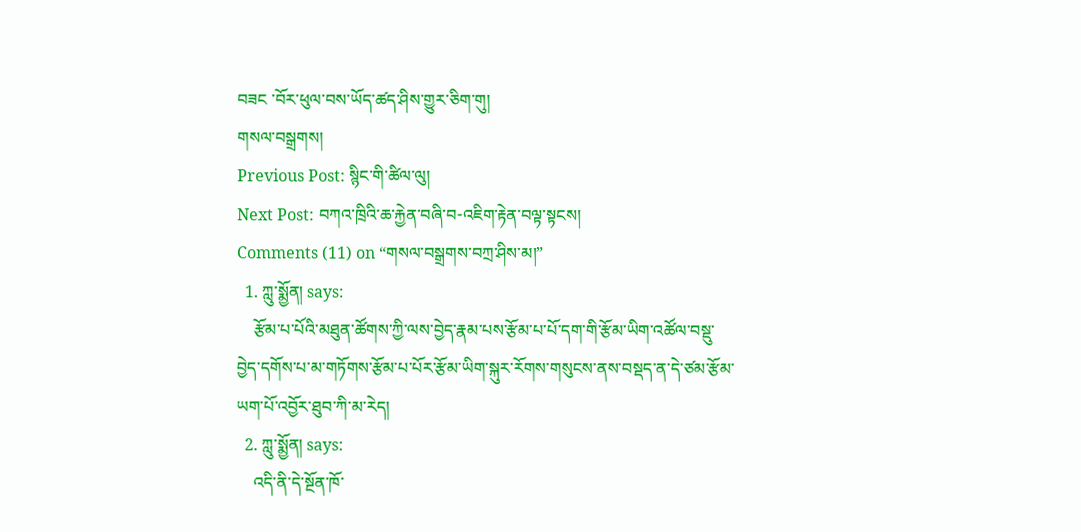བཟང ་བོར་ཕུལ་བས་ཡོད་ཚད་ཤིས་གྱུར་ཅིག་གུ།
གསལ་བསྒྲགས།
Previous Post: སྙིང་གི་ཚིལ་ལུ།
Next Post: བཀའ་ཁྲིའི་ཆ་རྐྱེན་བཞི་བ-འཇིག་རྟེན་བལྟ་སྟངས།
Comments (11) on “གསལ་བསྒྲགས་བཀྲ་ཤིས་མ།”
  1. ཀླུ་སྨྱོན། says:
    རྩོམ་པ་པོའི་མཐུན་ཚོགས་ཀྱི་ལས་བྱེད་རྣམ་པས་རྩོམ་པ་པོ་དག་གི་རྩོམ་ཡིག་འཚོལ་བསྡུ་བྱེད་དགོས་པ་མ་གཏོགས་རྩོམ་པ་པོར་རྩོམ་ཡིག་སྐུར་རོགས་གསུངས་ནས་བསྡད་ན་དེ་ཙམ་རྩོམ་ཡག་པོ་འབྱོར་ཐུབ་ཀི་མ་རེད།
  2. ཀླུ་སྨྱོན། says:
    འདི་ནི་དེ་སྔོན་ཁོ་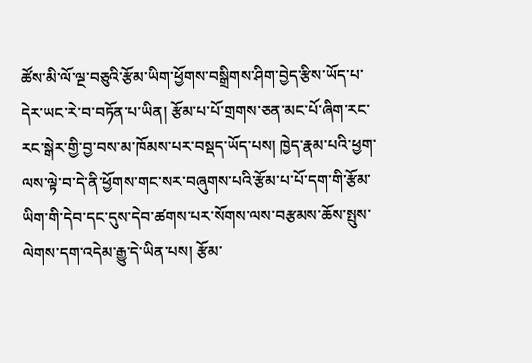ཚོས་མི་ལོ་ལྔ་བཅུའི་རྩོམ་ཡིག་ཕྱོགས་བསྒྲིགས་ཤིག་བྱེད་རྩིས་ཡོད་པ་དེར་ཡང་རེ་བ་བཏོན་པ་ཡིན། རྩོམ་པ་པོ་གྲགས་ཅན་མང་པོ་ཞིག་རང་རང་སྒེར་གྱི་བྱ་བས་མ་ཁོམས་པར་བསྡད་ཡོད་པས། ཁྱེད་རྣམ་པའི་ཕྱག་ལས་ལྟེ་བ་དེ་ནི་ཕྱོགས་གང་སར་བཞུགས་པའི་རྩོམ་པ་པོ་དག་གི་རྩོམ་ཡིག་གི་དེབ་དང་དུས་དེབ་ཚགས་པར་སོགས་ལས་བརྩམས་ཆོས་སྤུས་ལེགས་དག་འདེམ་རྒྱུ་དེ་ཡིན་པས། རྩོམ་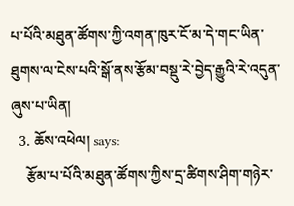པ་པོའི་མཐུན་ཚོགས་ཀྱི་འགན་ཁུར་ངོ་མ་དེ་གང་ཡིན་ཐུགས་ལ་ངེས་པའི་སྒོ་ནས་རྩོམ་བསྡུ་རེ་བྱེད་རྒྱུའི་རེ་འདུན་ཞུས་པ་ཡིན།
  3. ཆོས་འཕེལ། says:
    རྩོམ་པ་པོའི་མཐུན་ཚོགས་ཀྱིས་དྲ་ཚིགས་ཤིག་གཉེར་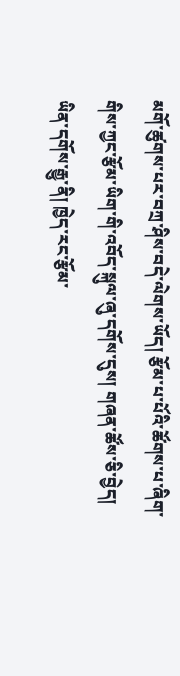མགོ་ཚུགས་པར་བཀྲ་ཤིས་བདེ་ལེགས་ཡོད། རྩོམ་པ་པོའི་ཚོགས་པ་ཞིག་གིས་ཀྱང་རྩོམ་ཡིག་གི་འབོད་སྐུལ་ཞུ་དགོས་དུས། གཞན་ཚོས་ཅི་བྱེད། ཡིན་དགོས་རྒྱུ་ནི། ཁྱེད་རང་རྩོམ་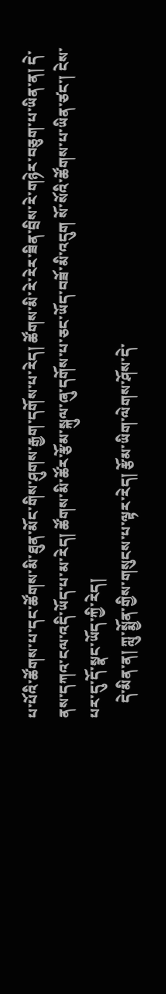པ་པོའི་ཚོགས་པ་དང་ཚོགས་མི་ཐུན་མོང་གིས་ཤུགས་རྒྱག་དགོས་པ་རེད། ཚོགས་མི་རེ་རེར་ཟིན་བྲིས་རེ་གཉེར་བཅུག་པ་ཡིན་ན། དེ་ནས་དཀའ་ངལ་འདི་ཡོད་པ་མ་རེད། ཚོགས་མི་ཚོར་རྩོམ་སྐུལ་ཞུ་དགོས་པ་ཅང་ཡོད་བཟོ་མི་འདུག སོ་སོའི་ཚོགས་པ་ཡིན་ཙང་། ངེས་པར་དུ་དོ་སྣང་ཡོད་ཀྱི་རེད།
    དེ་མིན་ན། ཀླུ་སྨྱོན་གྱིས་གསུངས་པ་ལྟར་རེད། རྩོམ་ཡིག་ལེགས་ཤོས་དེ་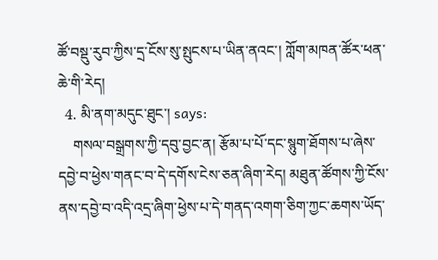ཚོ་བསྡུ་རུབ་ཀྱིས་དྲ་ངོས་སུ་སྤུངས་པ་ཡིན་ནའང་། ཀློག་མཁན་ཚོར་ཕན་ཆེ་གི་རེད།
  4. མི་ནག་མདུང་ཐུང་། says:
    གསལ་བསྒྲགས་ཀྱི་དབུ་བྱང་ན། རྩོམ་པ་པོ་དང་སྙུག་ཐོགས་པ་ཞེས་དབྱེ་བ་ཕྱེས་གནང་བ་དེ་དགོས་ངེས་ཅན་ཞིག་རེད། མཐུན་ཚོགས་ཀྱི་ངོས་ནས་དབྱེ་བ་འདི་འདྲ་ཞིག་ཕྱེས་པ་དེ་གནད་འགག་ཅིག་ཀྱང་ཆགས་ཡོད་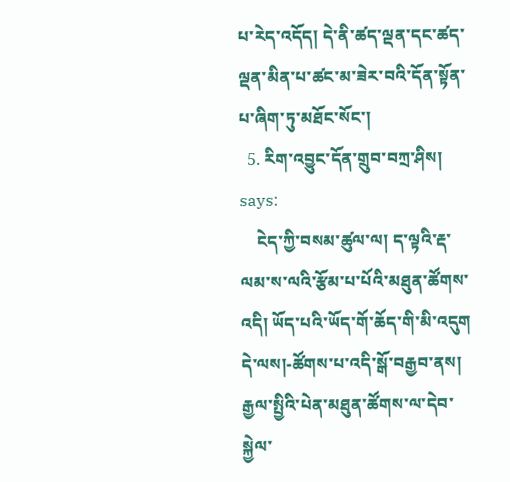པ་རེད་འདོད། དེ་ནི་ཚད་ལྡན་དང་ཚད་ལྡན་མིན་པ་ཚང་མ་ཟེར་བའི་དོན་སྟོན་པ་ཞིག་ཏུ་མཐོང་སོང་།
  5. རིག་འབྱུང་དོན་གྲུབ་བཀྲ་ཤིས། says:
    ངེད་ཀྱི་བསམ་ཚུལ་ལ། ད་ལྟའི་རྡ་ལམ་ས་ལའི་རྩོམ་པ་པོའི་མཐུན་ཚོགས་འདི། ཡོད་པའི་ཡོད་གོ་ཆོད་གི་མི་འདུག དེ་ལས།-ཚོགས་པ་འདི་སྒོ་བརྒྱབ་ནས། རྒྱལ་སྤྱིའི་པེན་མཐུན་ཚོགས་ལ་དེབ་སྐྱེལ་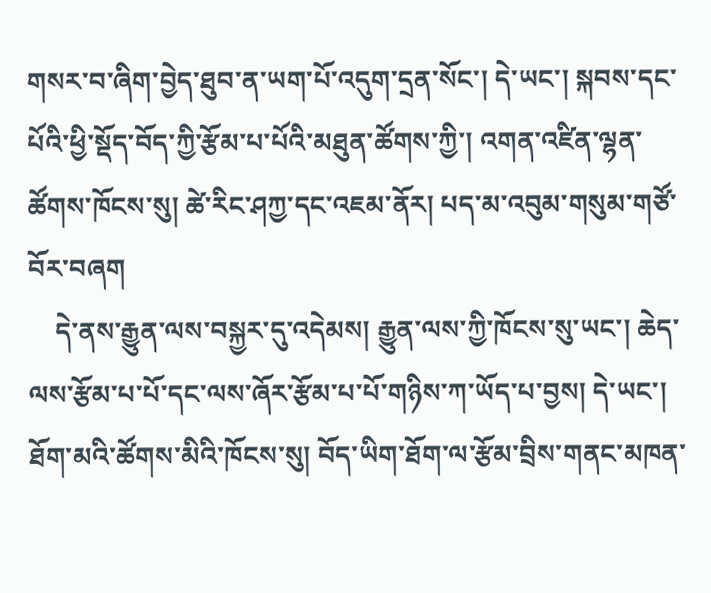གསར་བ་ཞིག་བྱེད་ཐུབ་ན་ཡག་པོ་འདུག་དྲན་སོང་། དེ་ཡང་། སྐབས་དང་པོའི་ཕྱི་སྡོད་བོད་ཀྱི་རྩོམ་པ་པོའི་མཐུན་ཚོགས་ཀྱི་། འགན་འཛིན་ལྷན་ཚོགས་ཁོངས་སུ། ཚེ་རིང་ཤཀྱ་དང་འཇམ་ནོར། པད་མ་འབུམ་གསུམ་གཙོ་བོར་བཞག
    དེ་ནས་རྒྱུན་ལས་བསྐྱར་དུ་འདེམས། རྒྱུན་ལས་ཀྱི་ཁོངས་སུ་ཡང་། ཆེད་ལས་རྩོམ་པ་པོ་དང་ལས་ཞོར་རྩོམ་པ་པོ་གཉིས་ཀ་ཡོད་པ་བྱས། དེ་ཡང་། ཐོག་མའི་ཚོགས་མིའི་ཁོངས་སུ། བོད་ཡིག་ཐོག་ལ་རྩོམ་བྲིས་གནང་མཁན་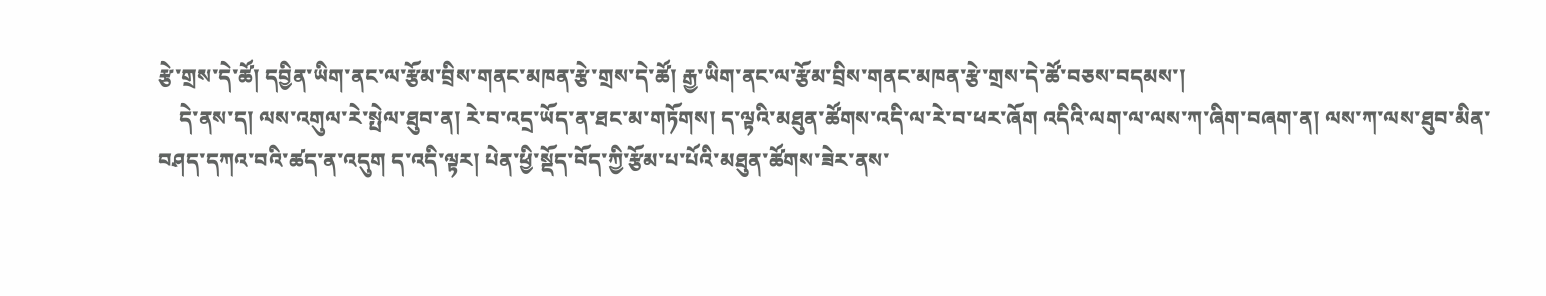རྩེ་གྲས་དེ་ཚོ། དབྱིན་ཡིག་ནང་ལ་རྩོམ་བྲིས་གནང་མཁན་རྩེ་གྲས་དེ་ཚོ། རྒྱ་ཡིག་ནང་ལ་རྩོམ་བྲིས་གནང་མཁན་རྩེ་གྲས་དེ་ཚོ་བཅས་བདམས་།
    དེ་ནས་ད། ལས་འགུལ་རེ་སྤེལ་ཐུབ་ན། རེ་བ་འདྲ་ཡོད་ན་ཐང་མ་གཏོགས། ད་ལྟའི་མཐུན་ཚོགས་འདི་ལ་རེ་བ་ཕར་ཞོག འདིའི་ལག་ལ་ལས་ཀ་ཞིག་བཞག་ན། ལས་ཀ་ལས་ཐུབ་མིན་བཤད་དཀའ་བའི་ཚད་ན་འདུག ད་འདི་ལྟར། པེན་ཕྱི་སྡོད་བོད་ཀྱི་རྩོམ་པ་པོའི་མཐུན་ཚོགས་ཟེར་ནས་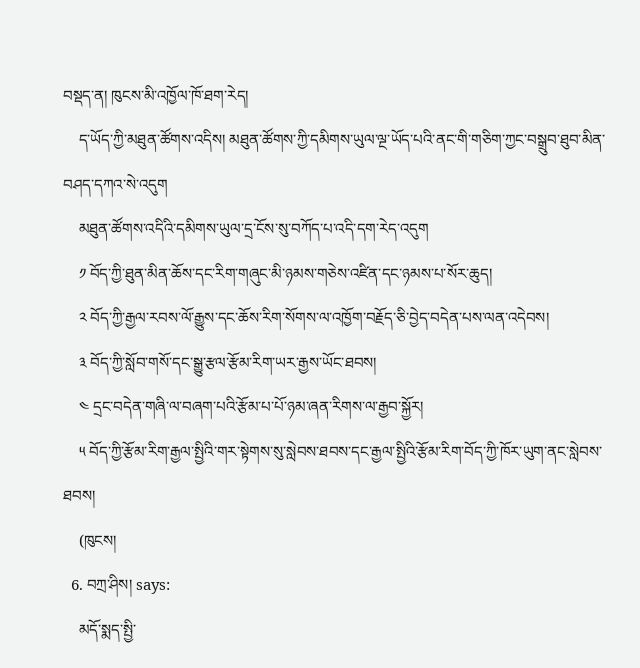བསྡད་ན། ཁུངས་མི་འཁྱོལ་ཁོ་ཐག་རེད།
    ད་ཡོད་ཀྱི་མཐུན་ཚོགས་འདིས། མཐུན་ཚོགས་ཀྱི་དམིགས་ཡུལ་ལྔ་ཡོད་པའི་ནང་གི་གཅིག་ཀྱང་བསྒྲུབ་ཐུབ་མིན་བཤད་དཀའ་སེ་འདུག
    མཐུན་ཚོགས་འདིའི་དམིགས་ཡུལ་དྲ་ངོས་སུ་བཀོད་པ་འདི་དག་རེད་འདུག
    ༡ བོད་ཀྱི་ཐུན་མིན་ཆོས་དང་རིག་གཞུང་མི་ཉམས་གཅེས་འཛིན་དང་ཉམས་པ་སོར་ཆུད།
    ༢ བོད་ཀྱི་རྒྱལ་རབས་ལོ་རྒྱུས་དང་ཆོས་རིག་སོགས་ལ་འཁྱོག་བརྗོད་ཅི་བྱེད་བདེན་པས་ལན་འདེབས།
    ༣ བོད་ཀྱི་སློབ་གསོ་དང་སྒྱུ་རྩལ་རྩོམ་རིག་ཡར་རྒྱས་ཡོང་ཐབས།
    ༤ དྲང་བདེན་གཞི་ལ་བཞག་པའི་རྩོམ་པ་པོ་ཉམ་ཞན་རིགས་ལ་རྒྱབ་སྐྱོར།
    ༥ བོད་ཀྱི་རྩོམ་རིག་རྒྱལ་སྤྱིའི་གར་སྟེགས་སུ་སླེབས་ཐབས་དང་རྒྱལ་སྤྱིའི་རྩོམ་རིག་བོད་ཀྱི་ཁོར་ཡུག་ནང་སླེབས་ཐབས།
    (ཁུངས།
  6. བཀྲ་ཤིས། says:
    མདོ་སྨད་སྤྱི་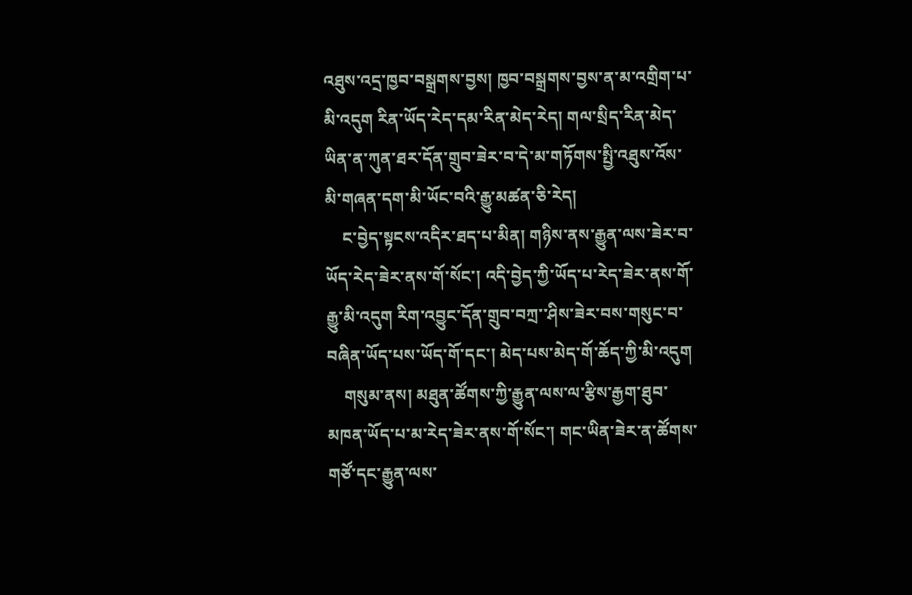འཐུས་འདྲ་ཁྱབ་བསྒྲགས་བྱས། ཁྱབ་བསྒྲགས་བྱས་ན་མ་འགྲིག་པ་མི་འདུག རིན་ཡོད་རེད་དམ་རིན་མེད་རེད། གལ་སྲིད་རིན་མེད་ཡིན་ན་ཀུན་ཐར་དོན་གྲུབ་ཟེར་བ་དེ་མ་གཏོགས་སྤྱི་འཐུས་འོས་མི་གཞན་དག་མི་ཡོང་བའི་རྒྱུ་མཚན་ཅི་རེད།
    ང་བྱེད་སྟངས་འདིར་ཐད་པ་མིན། གཉིས་ནས་རྒྱུན་ལས་ཟེར་བ་ཡོད་རེད་ཟེར་ནས་གོ་སོང་། འདི་བྱེད་ཀྱི་ཡོད་པ་རེད་ཟེར་ནས་གོ་རྒྱུ་མི་འདུག རིག་འབྱུང་དོན་གྲུབ་བཀྲ་་ཤིས་ཟེར་བས་གསུང་བ་བཞིན་ཡོད་པས་ཡོད་གོ་དང་། མེད་པས་མེད་གོ་ཆོད་ཀྱི་མི་འདུག
    གསུམ་ནས། མཐུན་ཚོགས་ཀྱི་རྒྱུན་ལས་ལ་རྩིས་རྒྱག་ཐུབ་མཁན་ཡོད་པ་མ་རེད་ཟེར་ནས་གོ་སོང་། གང་ཡིན་ཟེར་ན་ཚོགས་གཙོ་དང་རྒྱུན་ལས་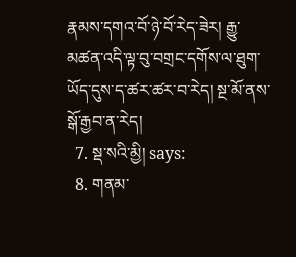རྣམས་དགའ་བོ་ཉེ་བོ་རེད་ཟེར། རྒྱུ་མཚན་འདི་ལྟ་བུ་བགྲང་དགོས་ལ་ཐུག་ཡོད་དུས་ད་ཚར་ཚར་བ་རེད། སྔ་མོ་ནས་སྒོ་རྒྱབ་ན་རེད།
  7. སྡ་སའི་མྱི། says:
  8. གནམ་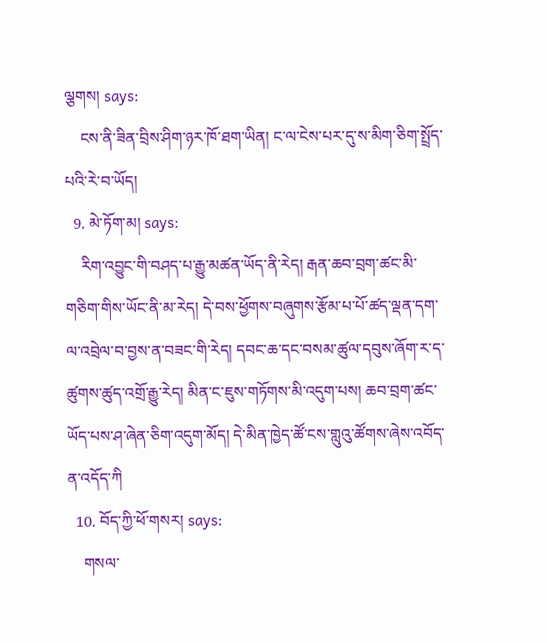ལྕགས། says:
    ངས་ནི་ཟིན་བྲིས་ཤིག་ཉར་ཁོ་ཐག་ཡིན། ང་ལ་ངེས་པར་དུ་ས་མིག་ཅིག་སྤྲོད་པའི་རེ་བ་ཡོད།
  9. མེ་ཏོག་མ། says:
    རིག་འབྱུང་གི་བཤད་པ་རྒྱུ་མཚན་ཡོད་ནི་རེད། རྒན་ཆབ་བྲག་ཚང་མི་གཅིག་གིས་ཡོང་ནི་མ་རེད། དེ་བས་ཕྱོགས་བཞུགས་རྩོམ་པ་པོ་ཚད་ལྡན་དག་ལ་འབྲེལ་བ་བྱས་ན་བཟང་གི་རེད། དབང་ཆ་དང་བསམ་ཚུལ་དབུས་ཞོག་ར་ད་ཚུགས་ཚུད་འགྲོ་རྒྱུ་རེད། མིན་ང་ཇུས་གཏོགས་མི་འདུག་པས། ཆབ་བྲག་ཚང་ཡོད་པས་ཤ་ཞེན་ཅིག་འདུག་མོད། དེ་མིན་ཁྱེད་ཚོ་ངས་གླུའུ་ཚོགས་ཞེས་འབོད་ན་འདོད་ཀི
  10. བོད་ཀྱི་ཕོ་གསར། says:
    གསལ་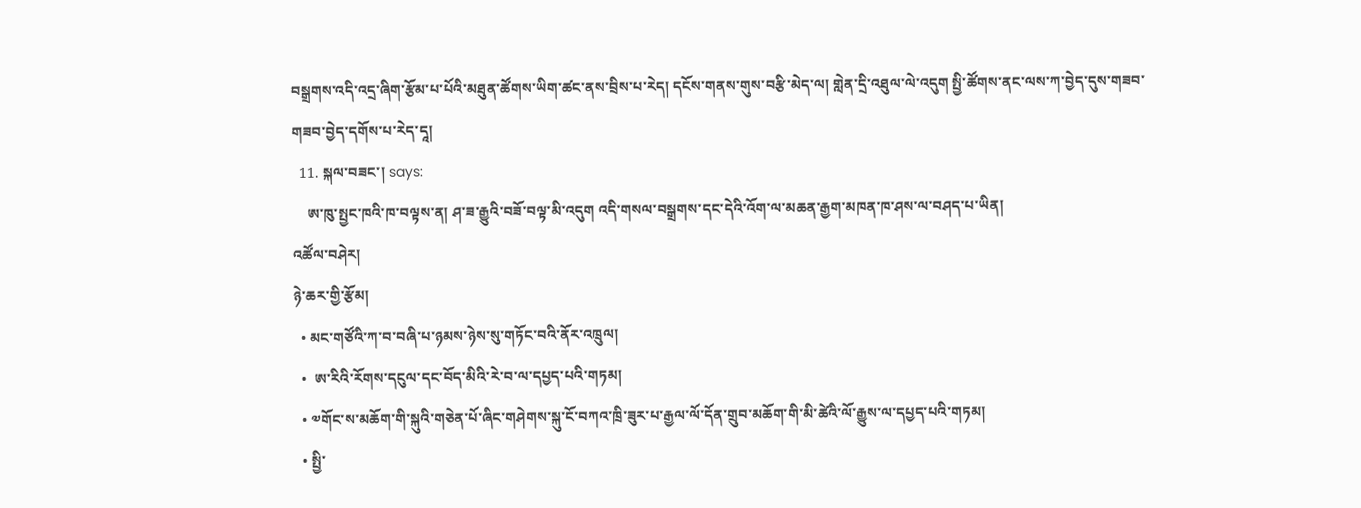བསྒྲགས་འདི་འདྲ་ཞིག་རྩོམ་པ་པོའི་མཐུན་ཚོགས་ཡིག་ཚང་ནས་བྲིས་པ་རེད། དངོས་གནས་གུས་བརྩི་མེད་ལ། གླེན་དྲི་འཐུལ་ལེ་འདུག སྤྱི་ཚོགས་ནང་ལས་ཀ་བྱེད་དུས་གཟབ་གཟབ་བྱེད་དགོས་པ་རེད་དཱ།
  11. སྐལ་བཟང་། says:
    ཨ་ཁུ་སྤྱང་ཁའི་ཁ་བལྟས་ན། ཤ་ཟ་རྒྱུའི་བཟོ་བལྟ་མི་འདུག འདི་གསལ་བསྒྲགས་དང་དེའི་འོག་ལ་མཆན་རྒྱག་མཁན་ཁ་ཤས་ལ་བཤད་པ་ཡིན།
འཚོལ་བཤེར།
ཉེ་ཆར་གྱི་རྩོམ།
  • མང་གཙོའི་ཀ་བ་བཞི་པ་ཉམས་ཉེས་སུ་གཏོང་བའི་ནོར་འཁྲུལ།
  •  ཨ་རིའི་རོགས་དངུལ་དང་བོད་མིའི་རེ་བ་ལ་དཔྱད་པའི་གཏམ།
  • ༧གོང་ས་མཆོག་གི་སྐུའི་གཅེན་པོ་ཞིང་གཤེགས་སྐུ་ངོ་བཀའ་ཁྲི་ཟུར་པ་རྒྱལ་ལོ་དོན་གྲུབ་མཆོག་གི་མི་ཚེའི་ལོ་རྒྱུས་ལ་དཔྱད་པའི་གཏམ།
  • སྤྱི་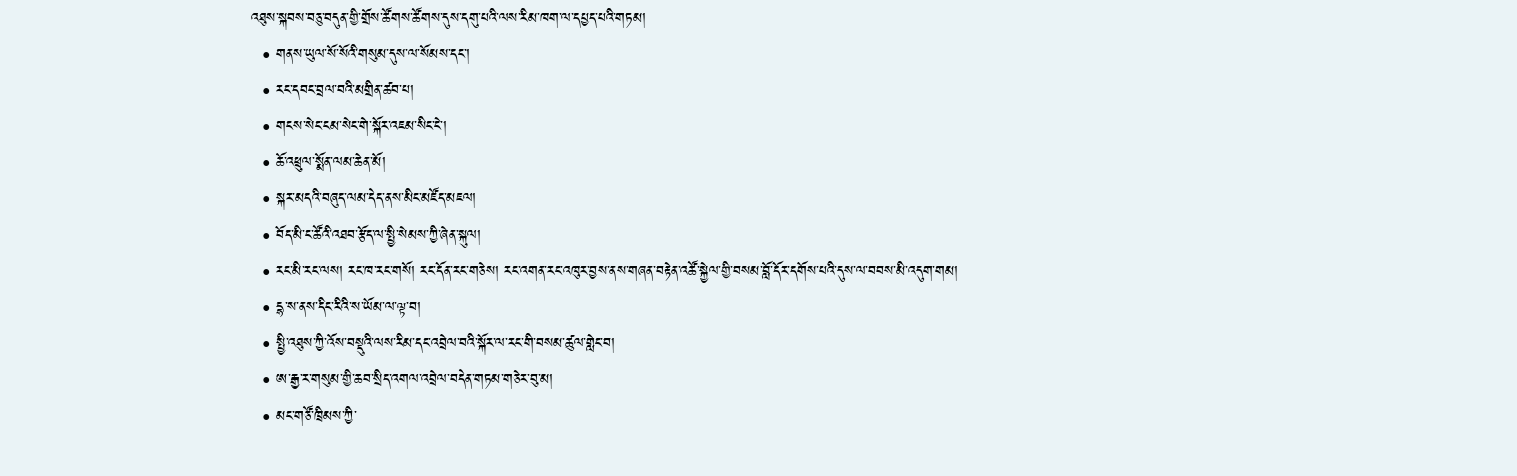འཐུས་སྐབས་བཅུ་བདུན་གྱི་གྲོས་ཚོགས་ཚོགས་དུས་དགུ་པའི་ལས་རིམ་ཁག་ལ་དཔྱད་པའི་གཏམ།
  • གནས་ཡུལ་སོ་སོའི་གསུམ་དུས་ལ་སོམས་དང་།
  • རང་དབང་བྲལ་བའི་མགྲིན་ཚབ་པ།
  • གངས་སེང་ངམ་སེང་གེ་སྐོར་འཇམ་སིང་ངེ་།
  • ཆོ་འཕྲུལ་སྨོན་ལམ་ཆེན་མོ།
  • སྐར་མདའི་བཞུད་ལམ་དེད་ནས་མིང་མཛོད་མཇལ།
  • བོད་མི་ང་ཚོའི་འཐབ་རྩོད་ལ་སྤྱི་སེམས་ཀྱི་ཞེན་སྐུལ།
  • རང་མི་རང་ལས། རང་ཁ་རང་གསོ། རང་དོན་རང་གཅེས། རང་འགན་རང་འཁུར་བྱས་ནས་གཞན་བརྟེན་འཚོ་སྐྱེལ་གྱི་བསམ་བློ་དོར་དགོས་པའི་དུས་ལ་བབས་མི་འདུག་གམ།
  • དྷ་ས་ནས་དིང་རིའི་ས་ཡོམ་ལ་ལྟ་བ།
  • སྤྱི་འཐུས་ཀྱི་འོས་བསྡུའི་ལས་རིམ་དང་འབྲེལ་བའི་སྐོར་ལ་རང་གི་བསམ་ཚུལ་གླེང་བ།
  • ཨ་རྒྱ་ར་གསུམ་གྱི་ཆབ་སྲིད་འགལ་འབྲེལ་བདེན་གཏམ་གཅེར་བུ་མ།
  • མང་གཙོ་ཁྲིམས་ཀྱི་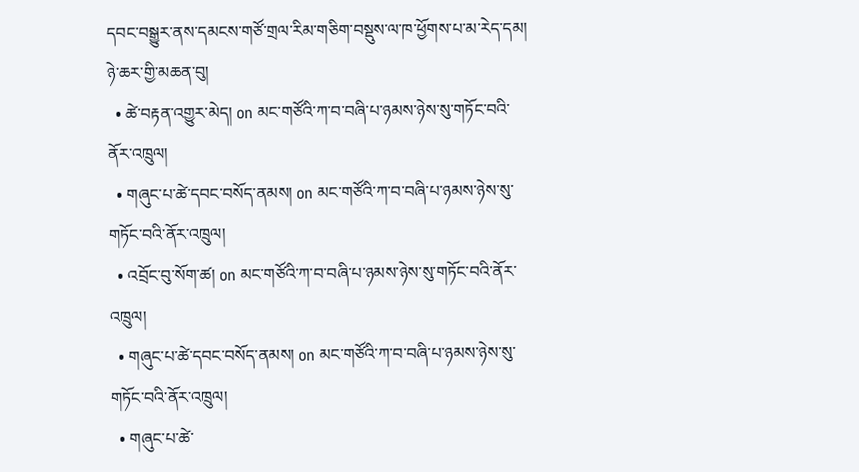དབང་བསྒྱུར་ནས་དམངས་གཙོ་གྲལ་རིམ་གཅིག་བསྡུས་ལ་ཁ་ཕྱོགས་པ་མ་རེད་དམ།
ཉེ་ཆར་གྱི་མཆན་བུ།
  • ཚེ་བརྟན་འགྱུར་མེད། on མང་གཙོའི་ཀ་བ་བཞི་པ་ཉམས་ཉེས་སུ་གཏོང་བའི་ནོར་འཁྲུལ།
  • གཞུང་པ་ཚེ་དབང་བསོད་ནམས། on མང་གཙོའི་ཀ་བ་བཞི་པ་ཉམས་ཉེས་སུ་གཏོང་བའི་ནོར་འཁྲུལ།
  • འབྲོང་བུ་སོག་ཚ། on མང་གཙོའི་ཀ་བ་བཞི་པ་ཉམས་ཉེས་སུ་གཏོང་བའི་ནོར་འཁྲུལ།
  • གཞུང་པ་ཚེ་དབང་བསོད་ནམས། on མང་གཙོའི་ཀ་བ་བཞི་པ་ཉམས་ཉེས་སུ་གཏོང་བའི་ནོར་འཁྲུལ།
  • གཞུང་པ་ཚེ་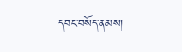དབང་བསོད་ནམས།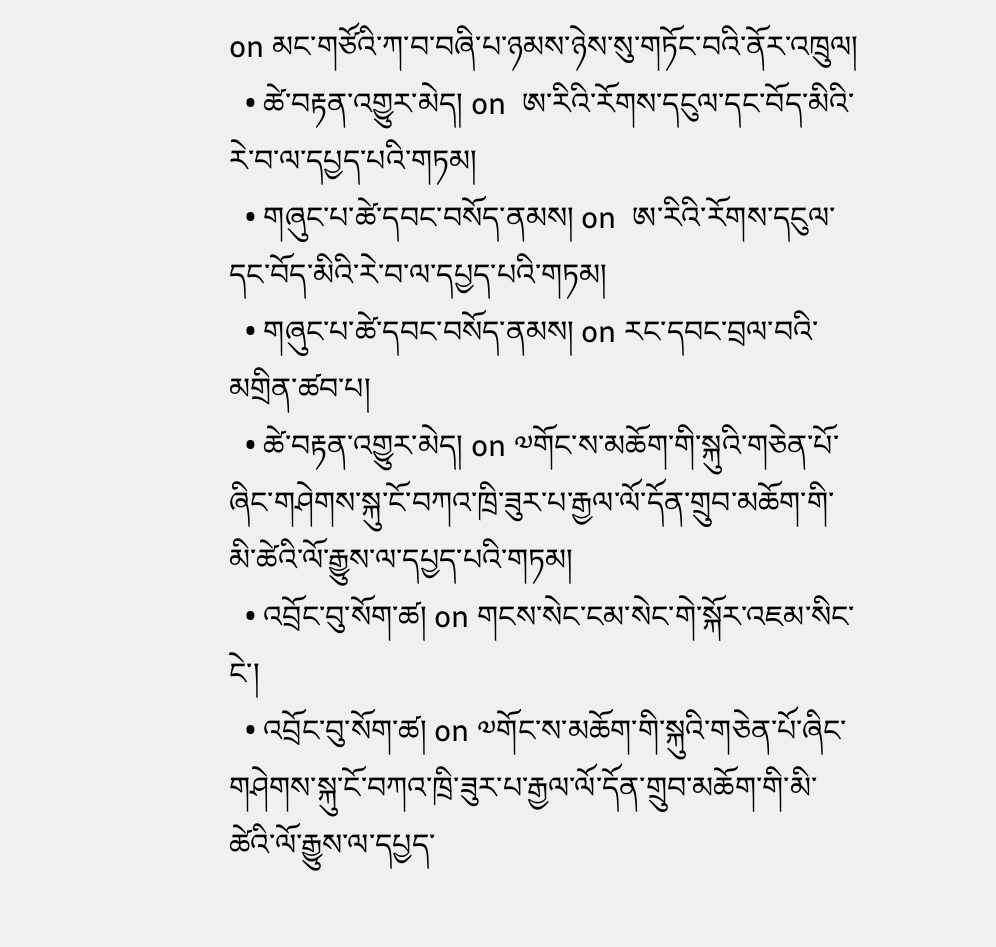on མང་གཙོའི་ཀ་བ་བཞི་པ་ཉམས་ཉེས་སུ་གཏོང་བའི་ནོར་འཁྲུལ།
  • ཚེ་བརྟན་འགྱུར་མེད། on  ཨ་རིའི་རོགས་དངུལ་དང་བོད་མིའི་རེ་བ་ལ་དཔྱད་པའི་གཏམ།
  • གཞུང་པ་ཚེ་དབང་བསོད་ནམས། on  ཨ་རིའི་རོགས་དངུལ་དང་བོད་མིའི་རེ་བ་ལ་དཔྱད་པའི་གཏམ།
  • གཞུང་པ་ཚེ་དབང་བསོད་ནམས། on རང་དབང་བྲལ་བའི་མགྲིན་ཚབ་པ།
  • ཚེ་བརྟན་འགྱུར་མེད། on ༧གོང་ས་མཆོག་གི་སྐུའི་གཅེན་པོ་ཞིང་གཤེགས་སྐུ་ངོ་བཀའ་ཁྲི་ཟུར་པ་རྒྱལ་ལོ་དོན་གྲུབ་མཆོག་གི་མི་ཚེའི་ལོ་རྒྱུས་ལ་དཔྱད་པའི་གཏམ།
  • འབྲོང་བུ་སོག་ཚ། on གངས་སེང་ངམ་སེང་གེ་སྐོར་འཇམ་སིང་ངེ་།
  • འབྲོང་བུ་སོག་ཚ། on ༧གོང་ས་མཆོག་གི་སྐུའི་གཅེན་པོ་ཞིང་གཤེགས་སྐུ་ངོ་བཀའ་ཁྲི་ཟུར་པ་རྒྱལ་ལོ་དོན་གྲུབ་མཆོག་གི་མི་ཚེའི་ལོ་རྒྱུས་ལ་དཔྱད་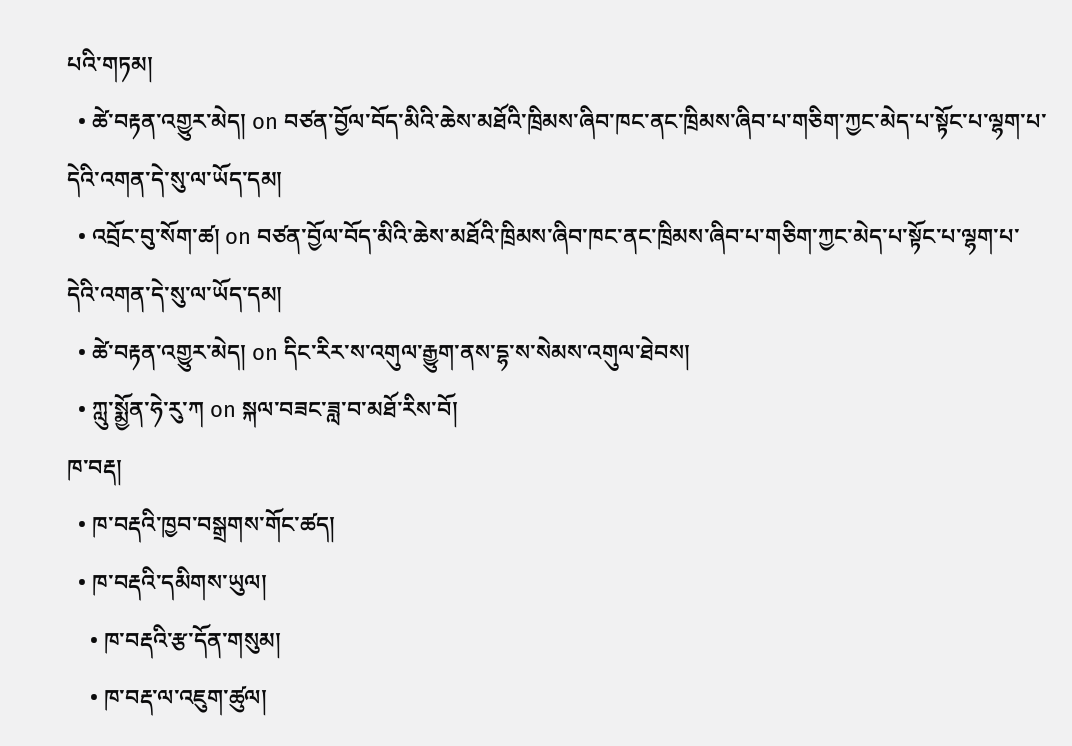པའི་གཏམ།
  • ཚེ་བརྟན་འགྱུར་མེད། on བཙན་བྱོལ་བོད་མིའི་ཆེས་མཐོའི་ཁྲིམས་ཞིབ་ཁང་ནང་ཁྲིམས་ཞིབ་པ་གཅིག་ཀྱང་མེད་པ་སྟོང་པ་ལྷག་པ་དེའི་འགན་དེ་སུ་ལ་ཡོད་དམ།
  • འབྲོང་བུ་སོག་ཚ། on བཙན་བྱོལ་བོད་མིའི་ཆེས་མཐོའི་ཁྲིམས་ཞིབ་ཁང་ནང་ཁྲིམས་ཞིབ་པ་གཅིག་ཀྱང་མེད་པ་སྟོང་པ་ལྷག་པ་དེའི་འགན་དེ་སུ་ལ་ཡོད་དམ།
  • ཚེ་བརྟན་འགྱུར་མེད། on དིང་རིར་ས་འགུལ་རྒྱུག་ནས་དྷ་ས་སེམས་འགུལ་ཐེབས།
  • ཀླུ་སྨྱོན་ཧེ་རུ་ཀ on སྐལ་བཟང་ཟླ་བ་མཐོ་རིས་བོ།
ཁ་བརྡ།
  • ཁ་བརྡའི་ཁྱབ་བསྒྲགས་གོང་ཚད།
  • ཁ་བརྡའི་དམིགས་ཡུལ།
    • ཁ་བརྡའི་རྩ་དོན་གསུམ།
    • ཁ་བརྡ་ལ་འཇུག་ཚུལ།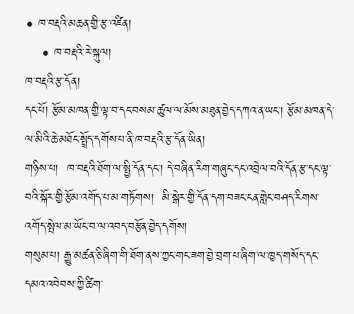• ཁ་བརྡའི་མཆན་གྱི་རྩ་འཛིན།
    • ཁ་བརྡའི་རེ་སྐུལ།
ཁ་བརྡའི་རྩ་དོན།
དང་པོ། རྩོམ་མཁན་གྱི་ལྟ་བ་དང་བསམ་ཚུལ་ལ་མོས་མཐུན་བྱེད་དཀའ་ན་ཡང་། རྩོམ་མཁན་དེ་ལ་མིའི་ཆེ་མཐོང་སྤྲོད་དགོས་པ་ནི་ཁ་བརྡའི་རྩ་དོན་ཡིན།
གཉིས་པ།  ཁ་བརྡའི་ཐོག་ལ་སྤྱི་དོན་དང་། དེ་བཞིན་རིག་གཞུང་དང་འབྲེལ་བའི་དོན་རྩ་དང་ལྟ་བའི་སྐོར་གྱི་རྩོམ་འགོད་པ་མ་གཏོགས།  མི་སྒེར་གྱི་དོན་དག་བཟང་ངན་གླེང་བཤད་རིགས་འགོད་སྤེལ་མ་ཡོང་བ་ལ་འབད་བརྩོན་བྱེད་དགོས།
གསུམ་པ། རྒྱུ་མཚན་ཅི་ཞིག་གི་ཐོག་ནས་ཀྱང་གང་ཟག་བྱེ་བྲག་པ་ཞིག་ལ་ཁྱད་གསོད་དང་དམའ་འབེབས་ཀྱི་ཚིག་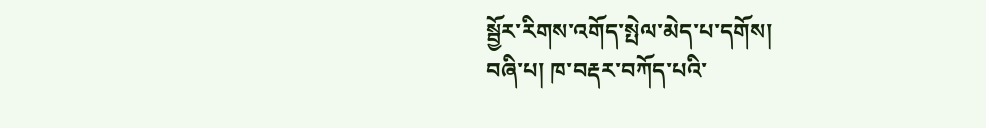སྦྱོར་རིགས་འགོད་སྤེལ་མེད་པ་དགོས།
བཞི་པ། ཁ་བརྡར་བཀོད་པའི་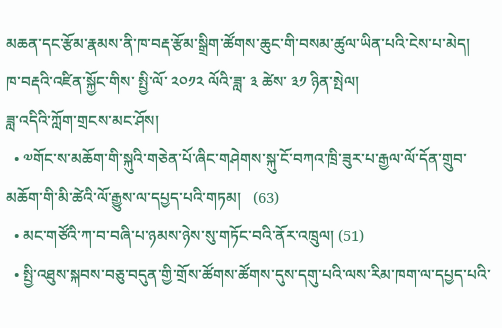མཆན་དང་རྩོམ་རྣམས་ནི་ཁ་བརྡ་རྩོམ་སྒྲིག་ཚོགས་ཆུང་གི་བསམ་ཚུལ་ཡིན་པའི་ངེས་པ་མེད།
ཁ་བརྡའི་འཛིན་སྐྱོང་གིས་ སྤྱི་ལོ་ ༢༠༡༢ ལོའི་ཟླ་ ༣ ཚེས་ ༣༡ ཉིན་སྤེལ།
ཟླ་འདིའི་ཀློག་གྲངས་མང་ཤོས།
  • ༧གོང་ས་མཆོག་གི་སྐུའི་གཅེན་པོ་ཞིང་གཤེགས་སྐུ་ངོ་བཀའ་ཁྲི་ཟུར་པ་རྒྱལ་ལོ་དོན་གྲུབ་མཆོག་གི་མི་ཚེའི་ལོ་རྒྱུས་ལ་དཔྱད་པའི་གཏམ།   (63)
  • མང་གཙོའི་ཀ་བ་བཞི་པ་ཉམས་ཉེས་སུ་གཏོང་བའི་ནོར་འཁྲུལ། (51)
  • སྤྱི་འཐུས་སྐབས་བཅུ་བདུན་གྱི་གྲོས་ཚོགས་ཚོགས་དུས་དགུ་པའི་ལས་རིམ་ཁག་ལ་དཔྱད་པའི་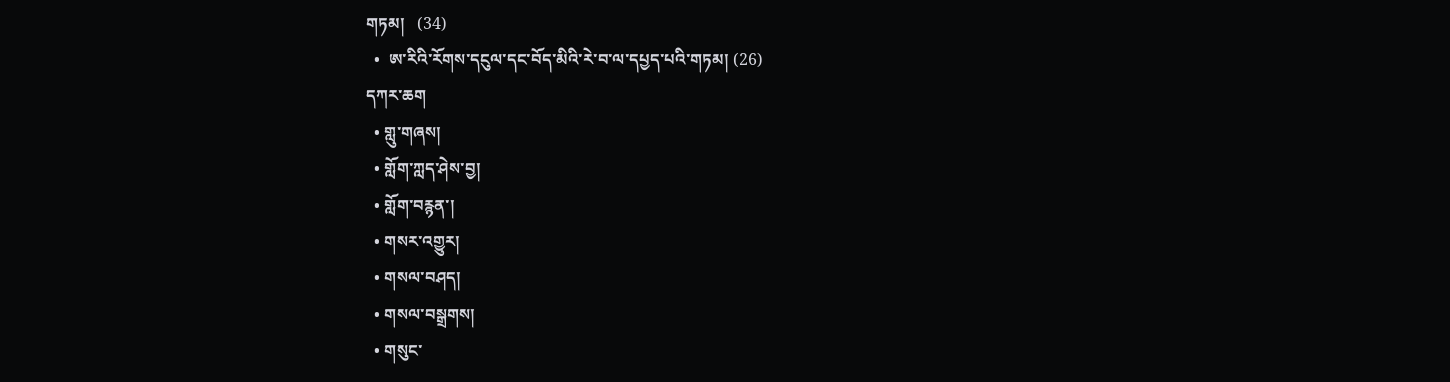གཏམ།   (34)
  •  ཨ་རིའི་རོགས་དངུལ་དང་བོད་མིའི་རེ་བ་ལ་དཔྱད་པའི་གཏམ། (26)
དཀར་ཆག
  • གླུ་གཞས།
  • གློག་ཀླད་ཤེས་བྱ།
  • གློག་བརྙན་།
  • གསར་འགྱུར།
  • གསལ་བཤད།
  • གསལ་བསྒྲགས།
  • གསུང་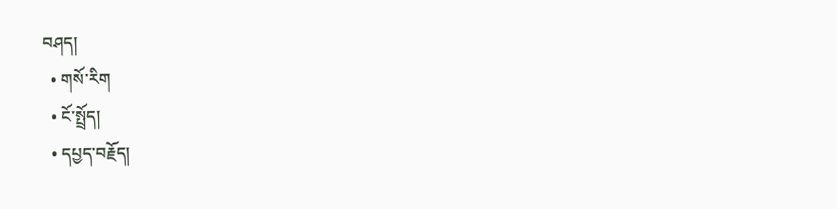བཤད།
  • གསོ་རིག
  • ངོ་སྤྲོད།
  • དཔྱད་བརྗོད།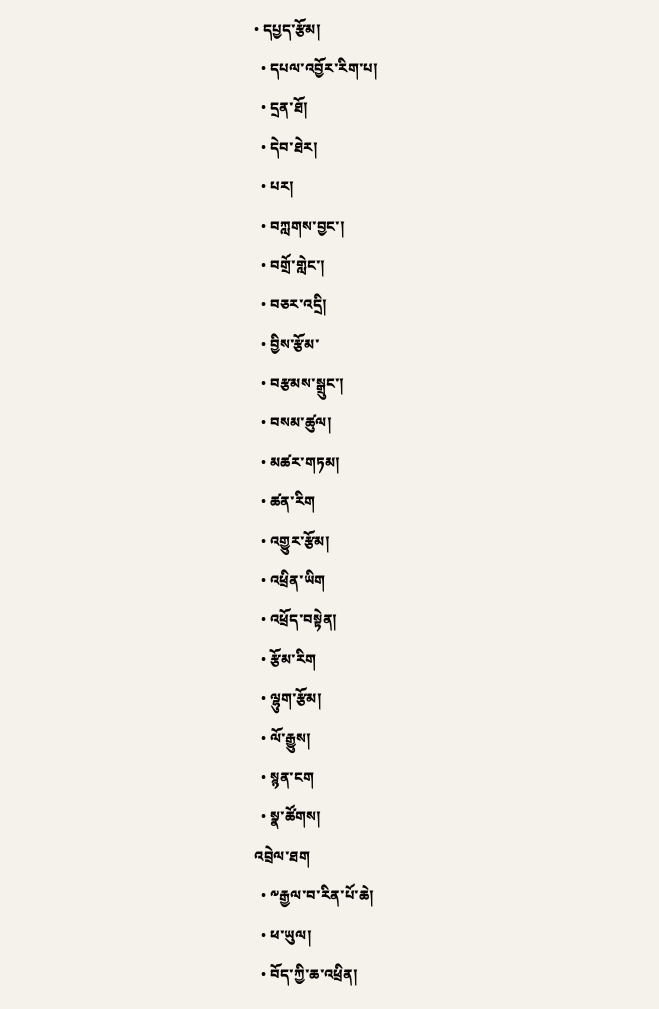• དཔྱད་རྩོམ།
  • དཔལ་འབྱོར་རིག་པ།
  • དྲན་ཐོ།
  • དེབ་ཐེར།
  • པར།
  • བཀླགས་བྱང་།
  • བགྲོ་གླེང་།
  • བཅར་འདྲི།
  • བྱིས་རྩོམ་
  • བརྩམས་སྒྲུང་།
  • བསམ་ཚུལ།
  • མཚར་གཏམ།
  • ཚན་རིག
  • འགྱུར་རྩོམ།
  • འཕྲིན་ཡིག
  • འཕྲོད་བསྟེན།
  • རྩོམ་རིག
  • ལྷུག་རྩོམ།
  • ལོ་རྒྱུས།
  • སྙན་ངག
  • སྣ་ཚོགས།
འབྲེལ་ཐག
  • ༸རྒྱལ་བ་རིན་པོ་ཆེ།
  • ཕ་ཡུལ།
  • བོད་ཀྱི་ཆ་འཕྲིན།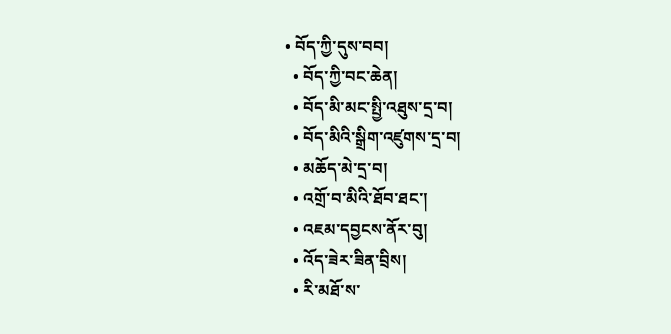• བོད་ཀྱི་དུས་བབ།
  • བོད་ཀྱི་བང་ཆེན།
  • བོད་མི་མང་སྤྱི་འཐུས་དྲ་བ།
  • བོད་མིའི་སྒྲིག་འཛུགས་དྲ་བ།
  • མཆོད་མེ་དྲ་བ།
  • འགྲོ་བ་མིའི་ཐོབ་ཐང་།
  • འཇམ་དབྱངས་ནོར་བུ།
  • འོད་ཟེར་ཟིན་བྲིས།
  • རི་མཐོ་ས་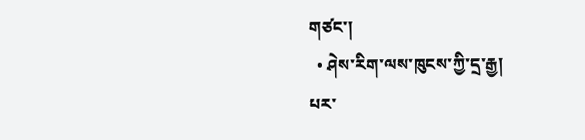གཙང་།
  • ཤེས་རིག་ལས་ཁུངས་ཀྱི་དྲ་རྒྱ།
པར་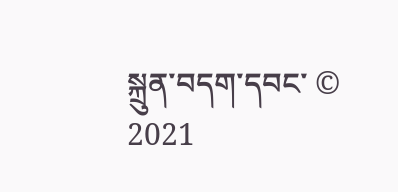སྐྲུན་བདག་དབང་ © 2021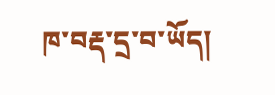ཁ་བརྡ་དྲ་བ་ཡོད།